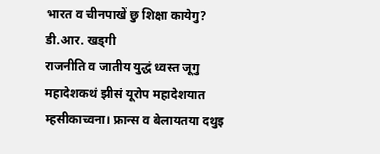भारत व चीनपाखें छु शिक्षा कायेगु?
डी.आर. खड्गी
राजनीति व जातीय युद्धं ध्वस्त जूगु महादेशकथं झीसं यूरोप महादेशयात म्हसीकाच्वना। फ्रान्स व बेलायतया दथुइ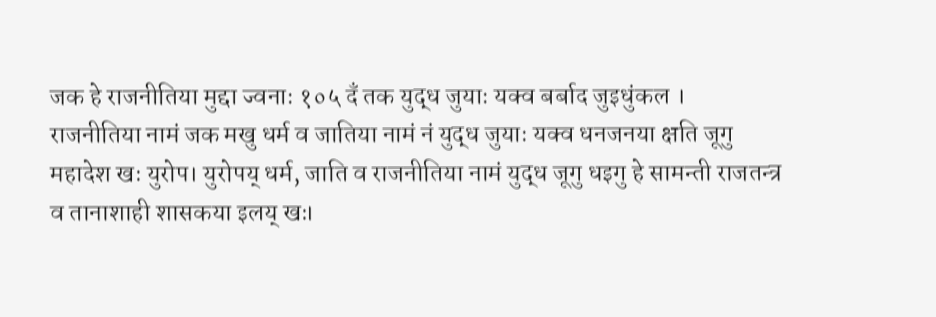जक हे राजनीतिया मुद्दा ज्वनाः १०५ दँ तक युद्ध जुयाः यक्व बर्बाद जुइधुंकल ।
राजनीतिया नामं जक मखु धर्म व जातिया नामं नं युद्ध जुयाः यक्व धनजनया क्षति जूगु महादेश खः युरोप। युरोपय् धर्म, जाति व राजनीतिया नामं युद्ध जूगु धइगु हे सामन्ती राजतन्त्र व तानाशाही शासकया इलय् खः।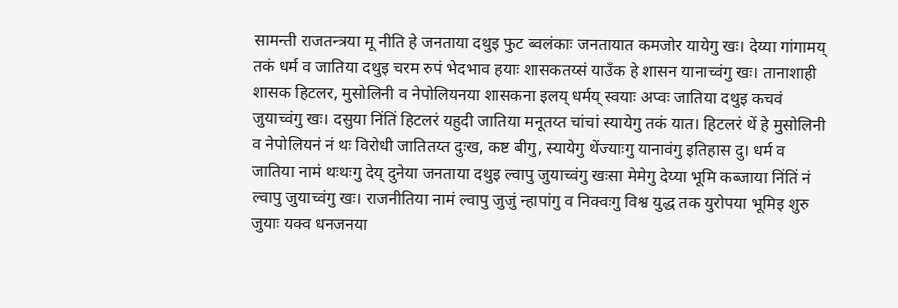सामन्ती राजतन्त्रया मू नीति हे जनताया दथुइ फुट ब्वलंकाः जनतायात कमजोर यायेगु खः। देय्या गांगामय् तकं धर्म व जातिया दथुइ चरम रुपं भेदभाव हयाः शासकतय्सं याउँक हे शासन यानाच्वंगु खः। तानाशाही शासक हिटलर, मुसोलिनी व नेपोलियनया शासकना इलय् धर्मय् स्वयाः अप्वः जातिया दथुइ कचवं जुयाच्वंगु खः। दसुया निंतिं हिटलरं यहुदी जातिया मनूतय्त चांचां स्यायेगु तकं यात। हिटलरं थें हे मुसोलिनी व नेपोलियनं नं थः विरोधी जातितय्त दुःख, कष्ट बीगु, स्यायेगु थेंज्याःगु यानावंगु इतिहास दु। धर्म व जातिया नामं थःथःगु देय् दुनेया जनताया दथुइ ल्वापु जुयाच्वंगु खःसा मेमेगु देय्या भूमि कब्जाया निंतिं नं ल्वापु जुयाच्वंगु खः। राजनीतिया नामं ल्वापु जुजुं न्हापांगु व निक्वःगु विश्व युद्ध तक युरोपया भूमिइ शुरु जुयाः यक्व धनजनया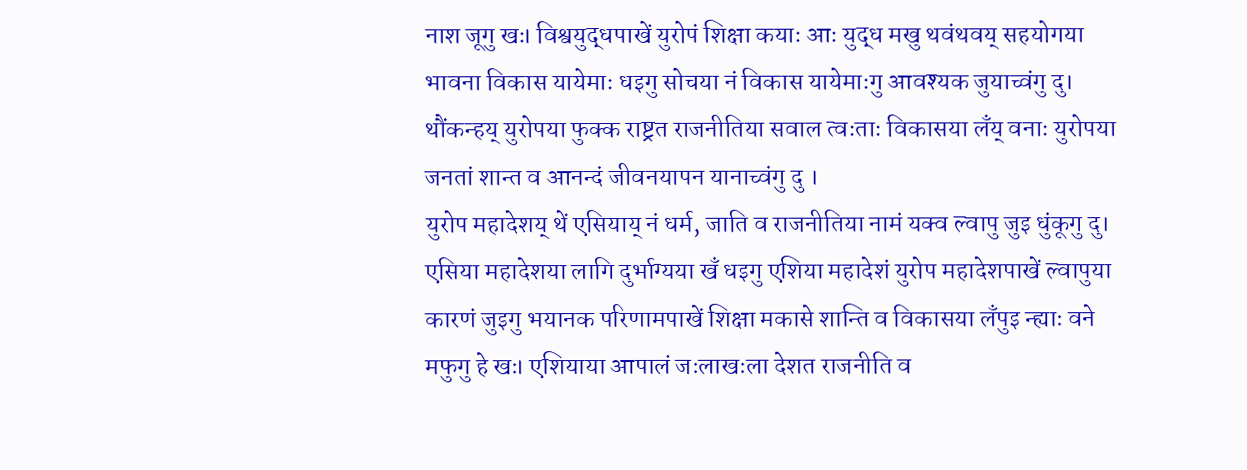नाश जूगु खः। विश्वयुद्धपाखें युरोपं शिक्षा कयाः आः युद्ध मखु थवंथवय् सहयोगया भावना विकास यायेमाः धइगु सोचया नं विकास यायेमाःगु आवश्यक जुयाच्वंगु दु। थौंकन्हय् युरोपया फुक्क राष्ट्रत राजनीतिया सवाल त्वःताः विकासया लँय् वनाः युरोपया जनतां शान्त व आनन्दं जीवनयापन यानाच्वंगु दु ।
युरोप महादेशय् थें एसियाय् नं धर्म, जाति व राजनीतिया नामं यक्व ल्वापु जुइ धुंकूगु दु। एसिया महादेशया लागि दुर्भाग्यया खँ धइगु एशिया महादेशं युरोप महादेशपाखें ल्वापुया कारणं जुइगु भयानक परिणामपाखें शिक्षा मकासे शान्ति व विकासया लँपुइ न्ह्याः वने मफुगु हे खः। एशियाया आपालं जःलाखःला देशत राजनीति व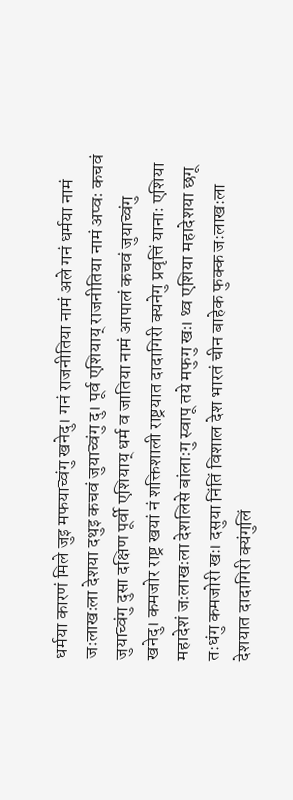धर्मया कारणं मिले जुइ मफयाच्वंगु खनेदु। गनं राजनीतिया नामं अले गनं धर्मया नामं जःलाखःला देशया दथुइ कचवं जुयाच्वंगु दु। पूर्व एशियाय् राजनीतिया नामं अप्वः कचवं जुयाच्वंगु दुसा दक्षिण पूर्वी एशियाय् धर्म व जातिया नामं आपालं कचवं जुयाच्वंगु खनेदु। कमजोर राष्ट्र खयां नं शक्तिशाली राष्ट्रयात दादागिरी क्यनेगु प्रवृत्तिं यानाः एशिया महादेशं जःलाखःला देशलिसे बांलाःगु स्वापू तये मफुगु खः। थ्व एशिया महादेशया छगू तःधंगु कमजोरी खः। दसुया निंतिं विशाल देश भारतं चीन बाहेक फुक्क जःलाखःला देशयात दादागिरी क्यंगुलिं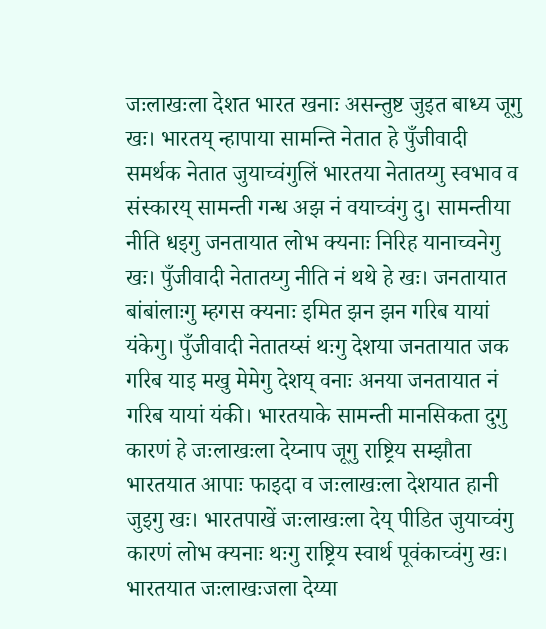जःलाखःला देशत भारत खनाः असन्तुष्ट जुइत बाध्य जूगु खः। भारतय् न्हापाया सामन्ति नेतात हे पुँजीवादी समर्थक नेतात जुयाच्वंगुलिं भारतया नेतातय्गु स्वभाव व संस्कारय् सामन्ती गन्ध अझ नं वयाच्वंगु दु। सामन्तीया नीति धइगु जनतायात लोभ क्यनाः निरिह यानाच्वनेगु खः। पुँजीवादी नेतातय्गु नीति नं थथे हे खः। जनतायात बांबांलाःगु म्हगस क्यनाः इमित झन झन गरिब यायां यंकेगु। पुँजीवादी नेतातय्सं थःगु देशया जनतायात जक गरिब याइ मखु मेमेगु देशय् वनाः अनया जनतायात नं गरिब यायां यंकी। भारतयाके सामन्ती मानसिकता दुगु कारणं हे जःलाखःला देय्नाप जूगु राष्ट्रिय सम्झौता भारतयात आपाः फाइदा व जःलाखःला देशयात हानी जुइगु खः। भारतपाखें जःलाखःला देय् पीडित जुयाच्वंगु कारणं लोभ क्यनाः थःगु राष्ट्रिय स्वार्थ पूवंकाच्वंगु खः। भारतयात जःलाखःजला देय्या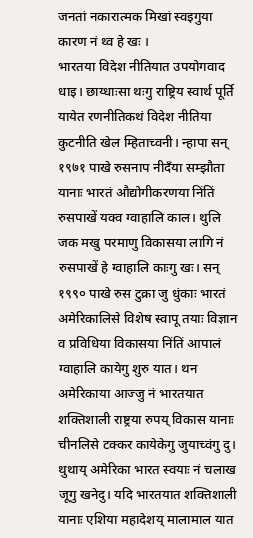जनतां नकारात्मक मिखां स्वइगुया कारण नं थ्व हे खः ।
भारतया विदेश नीतियात उपयोगवाद धाइ। छाय्धाःसा थःगु राष्ट्रिय स्वार्थ पूर्ति यायेत रणनीतिकथं विदेश नीतिया कुटनीति खेल म्हिताच्वनी। न्हापा सन् १९७१ पाखे रुसनाप नीदँया सम्झौता यानाः भारतं औद्योगीकरणया निंतिं रुसपाखें यक्व ग्वाहालि काल। थुलि जक मखु परमाणु विकासया लागि नं रुसपाखें हे ग्वाहालि काःगु खः। सन् १९९० पाखे रुस टुक्रा जु धुंकाः भारतं अमेरिकालिसे विशेष स्वापू तयाः विज्ञान व प्रविधिया विकासया निंतिं आपालं ग्वाहालि कायेगु शुरु यात। थन अमेरिकाया आज्जु नं भारतयात शक्तिशाली राष्ट्रया रुपय् विकास यानाः चीनलिसे टक्कर कायेकेगु जुयाच्वंगु दु। थुथाय् अमेरिका भारत स्वयाः नं चलाख जूगु खनेदु। यदि भारतयात शक्तिशाली यानाः एशिया महादेशय् मालामाल यात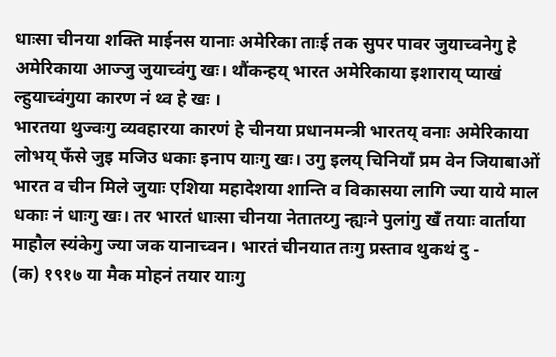धाःसा चीनया शक्ति माईनस यानाः अमेरिका ताःई तक सुपर पावर जुयाच्वनेगु हे अमेरिकाया आज्जु जुयाच्वंगु खः। थौंकन्हय् भारत अमेरिकाया इशाराय् प्याखं ल्हुयाच्वंगुया कारण नं थ्व हे खः ।
भारतया थुज्वःगु व्यवहारया कारणं हे चीनया प्रधानमन्त्री भारतय् वनाः अमेरिकाया लोभय् फँसे जुइ मजिउ धकाः इनाप याःगु खः। उगु इलय् चिनियाँ प्रम वेन जियाबाओं भारत व चीन मिले जुयाः एशिया महादेशया शान्ति व विकासया लागि ज्या याये माल धकाः नं धाःगु खः। तर भारतं धाःसा चीनया नेतातय्गु न्ह्यःने पुलांगु खँ तयाः वार्ताया माहौल स्यंकेगु ज्या जक यानाच्वन। भारतं चीनयात तःगु प्रस्ताव थुकथं दु -
(क) १९१७ या मैक मोहनं तयार याःगु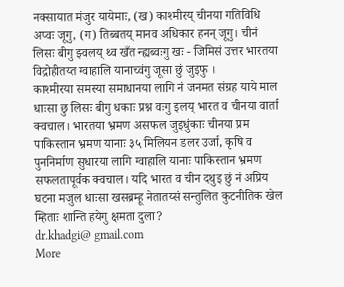नक्सायात मंजुर यायेमाः, (ख) काश्मीरय् चीनया गतिविधि अप्वः जूगु, (ग) तिब्बतय् मानव अधिकार हनन् जूगु। चीनं लिसः बीगु झ्वलय् थ्व खँत न्ह्यब्वःगु खः - जिमिसं उत्तर भारतया विद्रोहीतय्त ग्वाहालि यानाच्वंगु जूसा छुं जुइफु ।
काश्मीरया समस्या समाधानया लागि नं जनमत संग्रह याये माल धाःसा छु लिसः बीगु धकाः प्रश्न वःगु इलय् भारत व चीनया वार्ता क्वचाल। भारतया भ्रमण असफल जुइधुंकाः चीनया प्रम पाकिस्तान भ्रमण यानाः ३५ मिलियन डलर उर्जा, कृषि व पुननिर्माण सुधारया लागि ग्वाहालि यानाः पाकिस्तान भ्रमण सफलतापूर्वक क्वचाल। यदि भारत व चीन दथुइ छुं नं अप्रिय घटना मजुल धाःसा खसब्रम्हू नेतातय्सं सन्तुलित कुटनीतिक खेल म्हिताः शान्ति हयेगु क्षमता दुला?
dr.khadgi@ gmail.com
More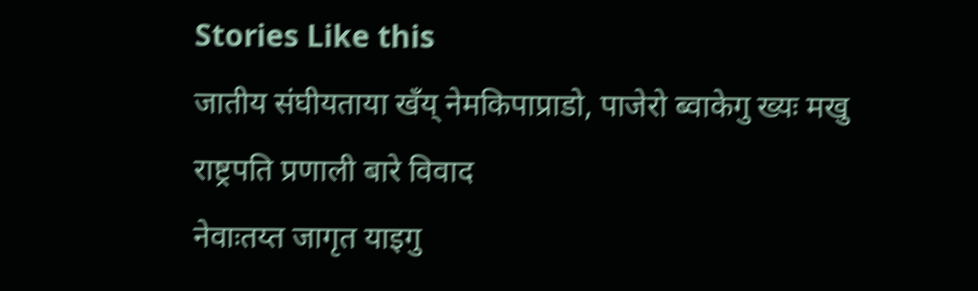Stories Like this
जातीय संघीयताया खँय् नेमकिपाप्राडो, पाजेरो ब्वाकेगु ख्यः मखु
राष्ट्रपति प्रणाली बारे विवाद
नेवाःतय्त जागृत याइगु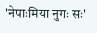'नेपाःमिया नुगः सः'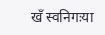खँ स्वनिगःया